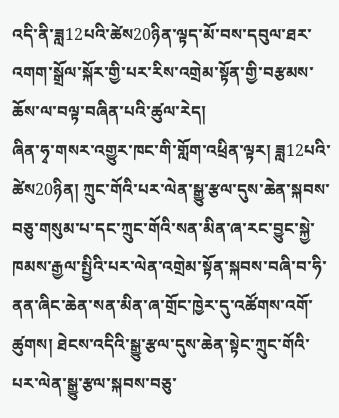འདི་ནི་ཟླ12པའི་ཚེས20ཉིན་ལྟད་མོ་བས་དབུལ་ཐར་འགག་སྒྲོལ་སྐོར་གྱི་པར་རིས་འགྲེམ་སྟོན་གྱི་བརྩམས་ཆོས་ལ་བལྟ་བཞིན་པའི་ཚུལ་རེད།
ཞིན་ཧྭ་གསར་འགྱུར་ཁང་གི་གློག་འཕྲིན་ལྟར། ཟླ12པའི་ཚེས20ཉིན། ཀྲུང་གོའི་པར་ལེན་སྒྱུ་རྩལ་དུས་ཆེན་སྐབས་བཅུ་གསུམ་པ་དང་ཀྲུང་གོའི་སན་མིན་ཞ་རང་བྱུང་སྐྱེ་ཁམས་རྒྱལ་སྤྱིའི་པར་ལེན་འགྲེམ་སྟོན་སྐབས་བཞི་བ་ཧི་ནན་ཞིང་ཆེན་སན་མིན་ཞ་གྲོང་ཁྱེར་དུ་འཚོགས་འགོ་ཚུགས། ཐེངས་འདིའི་སྒྱུ་རྩལ་དུས་ཆེན་སྟེང་ཀྲུང་གོའི་པར་ལེན་སྒྱུ་རྩལ་སྐབས་བཅུ་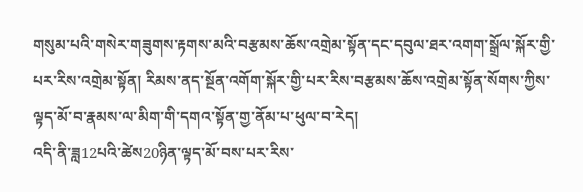གསུམ་པའི་གསེར་གཟུགས་རྟགས་མའི་བརྩམས་ཆོས་འགྲེམ་སྟོན་དང་དབུལ་ཐར་འགག་སྒྲོལ་སྐོར་གྱི་པར་རིས་འགྲེམ་སྟོན། རིམས་ནད་སྔོན་འགོག་སྐོར་གྱི་པར་རིས་བརྩམས་ཆོས་འགྲེམ་སྟོན་སོགས་ཀྱིས་ལྟད་མོ་བ་རྣམས་ལ་མིག་གི་དགའ་སྟོན་གྱ་ནོམ་པ་ཕུལ་བ་རེད།
འདི་ནི་ཟླ12པའི་ཚེས20ཉིན་ལྟད་མོ་བས་པར་རིས་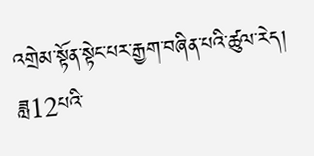འགྲེམ་སྟོན་སྟེང་པར་རྒྱག་བཞིན་པའི་ཚུལ་རེད།
ཟླ12པའི་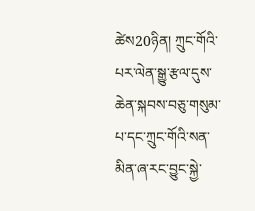ཚེས20ཉིན། ཀྲུང་གོའི་པར་ལེན་སྒྱུ་རྩལ་དུས་ཆེན་སྐབས་བཅུ་གསུམ་པ་དང་ཀྲུང་གོའི་སན་མིན་ཞ་རང་བྱུང་སྐྱེ་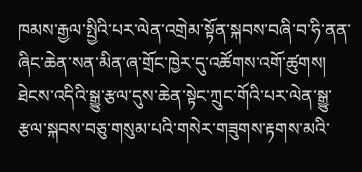ཁམས་རྒྱལ་སྤྱིའི་པར་ལེན་འགྲེམ་སྟོན་སྐབས་བཞི་བ་ཧི་ནན་ཞིང་ཆེན་སན་མིན་ཞ་གྲོང་ཁྱེར་དུ་འཚོགས་འགོ་ཚུགས། ཐེངས་འདིའི་སྒྱུ་རྩལ་དུས་ཆེན་སྟེང་ཀྲུང་གོའི་པར་ལེན་སྒྱུ་རྩལ་སྐབས་བཅུ་གསུམ་པའི་གསེར་གཟུགས་རྟགས་མའི་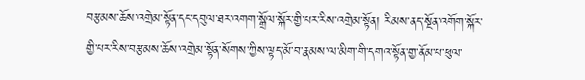བརྩམས་ཆོས་འགྲེམ་སྟོན་དང་དབུལ་ཐར་འགག་སྒྲོལ་སྐོར་གྱི་པར་རིས་འགྲེམ་སྟོན། རིམས་ནད་སྔོན་འགོག་སྐོར་གྱི་པར་རིས་བརྩམས་ཆོས་འགྲེམ་སྟོན་སོགས་ཀྱིས་ལྟད་མོ་བ་རྣམས་ལ་མིག་གི་དགའ་སྟོན་གྱ་ནོམ་པ་ཕུལ་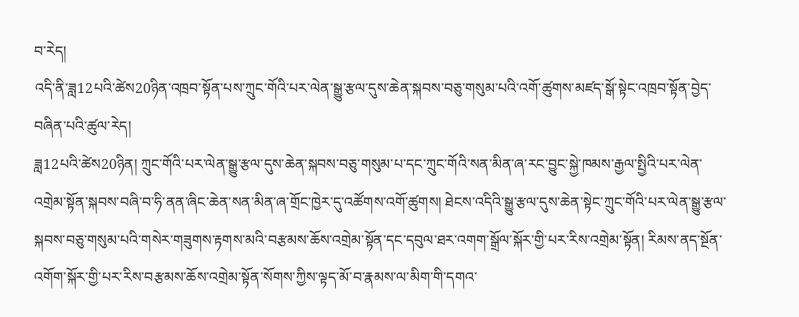བ་རེད།
འདི་ནི་ཟླ12པའི་ཚེས20ཉིན་འཁྲབ་སྟོན་པས་ཀྲུང་གོའི་པར་ལེན་སྒྱུ་རྩལ་དུས་ཆེན་སྐབས་བཅུ་གསུམ་པའི་འགོ་ཚུགས་མཛད་སྒོ་སྟེང་འཁྲབ་སྟོན་བྱེད་བཞིན་པའི་ཚུལ་རེད།
ཟླ12པའི་ཚེས20ཉིན། ཀྲུང་གོའི་པར་ལེན་སྒྱུ་རྩལ་དུས་ཆེན་སྐབས་བཅུ་གསུམ་པ་དང་ཀྲུང་གོའི་སན་མིན་ཞ་རང་བྱུང་སྐྱེ་ཁམས་རྒྱལ་སྤྱིའི་པར་ལེན་འགྲེམ་སྟོན་སྐབས་བཞི་བ་ཧི་ནན་ཞིང་ཆེན་སན་མིན་ཞ་གྲོང་ཁྱེར་དུ་འཚོགས་འགོ་ཚུགས། ཐེངས་འདིའི་སྒྱུ་རྩལ་དུས་ཆེན་སྟེང་ཀྲུང་གོའི་པར་ལེན་སྒྱུ་རྩལ་སྐབས་བཅུ་གསུམ་པའི་གསེར་གཟུགས་རྟགས་མའི་བརྩམས་ཆོས་འགྲེམ་སྟོན་དང་དབུལ་ཐར་འགག་སྒྲོལ་སྐོར་གྱི་པར་རིས་འགྲེམ་སྟོན། རིམས་ནད་སྔོན་འགོག་སྐོར་གྱི་པར་རིས་བརྩམས་ཆོས་འགྲེམ་སྟོན་སོགས་ཀྱིས་ལྟད་མོ་བ་རྣམས་ལ་མིག་གི་དགའ་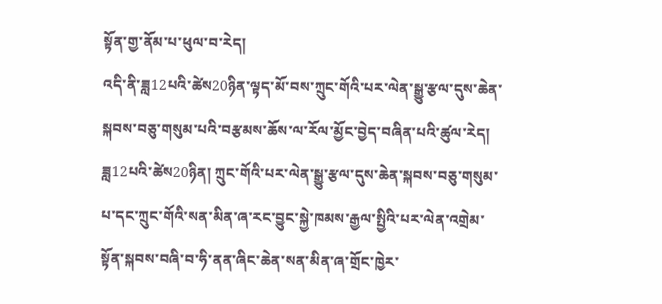སྟོན་གྱ་ནོམ་པ་ཕུལ་བ་རེད།
འདི་ནི་ཟླ12པའི་ཚེས20ཉིན་ལྟད་མོ་བས་ཀྲུང་གོའི་པར་ལེན་སྒྱུ་རྩལ་དུས་ཆེན་སྐབས་བཅུ་གསུམ་པའི་བརྩམས་ཆོས་ལ་རོལ་མྱོང་བྱེད་བཞིན་པའི་ཚུལ་རེད།
ཟླ12པའི་ཚེས20ཉིན། ཀྲུང་གོའི་པར་ལེན་སྒྱུ་རྩལ་དུས་ཆེན་སྐབས་བཅུ་གསུམ་པ་དང་ཀྲུང་གོའི་སན་མིན་ཞ་རང་བྱུང་སྐྱེ་ཁམས་རྒྱལ་སྤྱིའི་པར་ལེན་འགྲེམ་སྟོན་སྐབས་བཞི་བ་ཧི་ནན་ཞིང་ཆེན་སན་མིན་ཞ་གྲོང་ཁྱེར་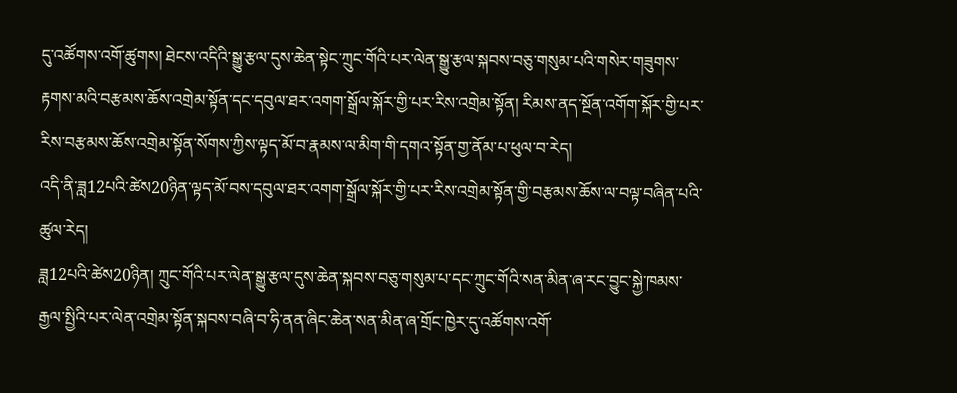དུ་འཚོགས་འགོ་ཚུགས། ཐེངས་འདིའི་སྒྱུ་རྩལ་དུས་ཆེན་སྟེང་ཀྲུང་གོའི་པར་ལེན་སྒྱུ་རྩལ་སྐབས་བཅུ་གསུམ་པའི་གསེར་གཟུགས་རྟགས་མའི་བརྩམས་ཆོས་འགྲེམ་སྟོན་དང་དབུལ་ཐར་འགག་སྒྲོལ་སྐོར་གྱི་པར་རིས་འགྲེམ་སྟོན། རིམས་ནད་སྔོན་འགོག་སྐོར་གྱི་པར་རིས་བརྩམས་ཆོས་འགྲེམ་སྟོན་སོགས་ཀྱིས་ལྟད་མོ་བ་རྣམས་ལ་མིག་གི་དགའ་སྟོན་གྱ་ནོམ་པ་ཕུལ་བ་རེད།
འདི་ནི་ཟླ12པའི་ཚེས20ཉིན་ལྟད་མོ་བས་དབུལ་ཐར་འགག་སྒྲོལ་སྐོར་གྱི་པར་རིས་འགྲེམ་སྟོན་གྱི་བརྩམས་ཆོས་ལ་བལྟ་བཞིན་པའི་ཚུལ་རེད།
ཟླ12པའི་ཚེས20ཉིན། ཀྲུང་གོའི་པར་ལེན་སྒྱུ་རྩལ་དུས་ཆེན་སྐབས་བཅུ་གསུམ་པ་དང་ཀྲུང་གོའི་སན་མིན་ཞ་རང་བྱུང་སྐྱེ་ཁམས་རྒྱལ་སྤྱིའི་པར་ལེན་འགྲེམ་སྟོན་སྐབས་བཞི་བ་ཧི་ནན་ཞིང་ཆེན་སན་མིན་ཞ་གྲོང་ཁྱེར་དུ་འཚོགས་འགོ་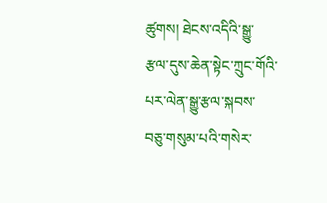ཚུགས། ཐེངས་འདིའི་སྒྱུ་རྩལ་དུས་ཆེན་སྟེང་ཀྲུང་གོའི་པར་ལེན་སྒྱུ་རྩལ་སྐབས་བཅུ་གསུམ་པའི་གསེར་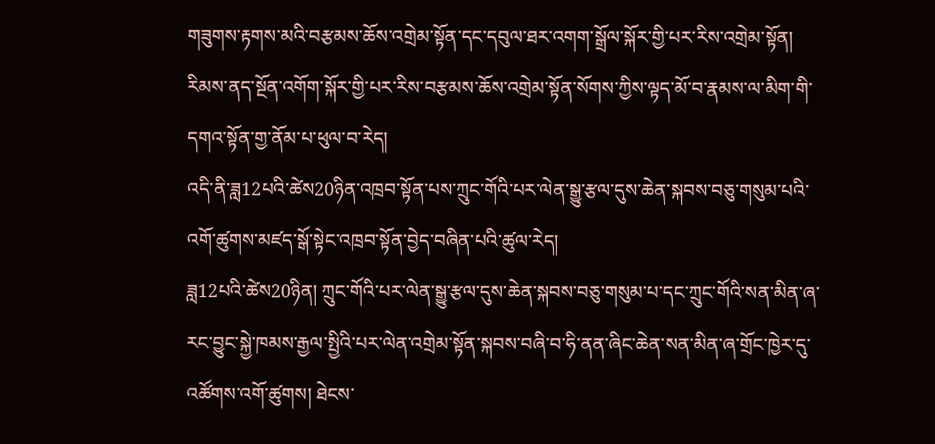གཟུགས་རྟགས་མའི་བརྩམས་ཆོས་འགྲེམ་སྟོན་དང་དབུལ་ཐར་འགག་སྒྲོལ་སྐོར་གྱི་པར་རིས་འགྲེམ་སྟོན། རིམས་ནད་སྔོན་འགོག་སྐོར་གྱི་པར་རིས་བརྩམས་ཆོས་འགྲེམ་སྟོན་སོགས་ཀྱིས་ལྟད་མོ་བ་རྣམས་ལ་མིག་གི་དགའ་སྟོན་གྱ་ནོམ་པ་ཕུལ་བ་རེད།
འདི་ནི་ཟླ12པའི་ཚེས20ཉིན་འཁྲབ་སྟོན་པས་ཀྲུང་གོའི་པར་ལེན་སྒྱུ་རྩལ་དུས་ཆེན་སྐབས་བཅུ་གསུམ་པའི་འགོ་ཚུགས་མཛད་སྒོ་སྟེང་འཁྲབ་སྟོན་བྱེད་བཞིན་པའི་ཚུལ་རེད།
ཟླ12པའི་ཚེས20ཉིན། ཀྲུང་གོའི་པར་ལེན་སྒྱུ་རྩལ་དུས་ཆེན་སྐབས་བཅུ་གསུམ་པ་དང་ཀྲུང་གོའི་སན་མིན་ཞ་རང་བྱུང་སྐྱེ་ཁམས་རྒྱལ་སྤྱིའི་པར་ལེན་འགྲེམ་སྟོན་སྐབས་བཞི་བ་ཧི་ནན་ཞིང་ཆེན་སན་མིན་ཞ་གྲོང་ཁྱེར་དུ་འཚོགས་འགོ་ཚུགས། ཐེངས་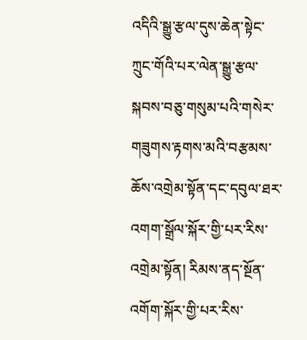འདིའི་སྒྱུ་རྩལ་དུས་ཆེན་སྟེང་ཀྲུང་གོའི་པར་ལེན་སྒྱུ་རྩལ་སྐབས་བཅུ་གསུམ་པའི་གསེར་གཟུགས་རྟགས་མའི་བརྩམས་ཆོས་འགྲེམ་སྟོན་དང་དབུལ་ཐར་འགག་སྒྲོལ་སྐོར་གྱི་པར་རིས་འགྲེམ་སྟོན། རིམས་ནད་སྔོན་འགོག་སྐོར་གྱི་པར་རིས་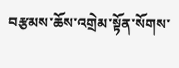བརྩམས་ཆོས་འགྲེམ་སྟོན་སོགས་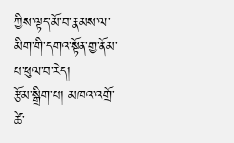ཀྱིས་ལྟད་མོ་བ་རྣམས་ལ་མིག་གི་དགའ་སྟོན་གྱ་ནོམ་པ་ཕུལ་བ་རེད།
རྩོམ་སྒྲིག་པ། མཁའ་འགྲོ་ཚེ་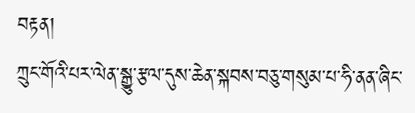བརྟན།
ཀྲུང་གོའི་པར་ལེན་སྒྱུ་རྩལ་དུས་ཆེན་སྐབས་བཅུ་གསུམ་པ་ཧི་ནན་ཞིང་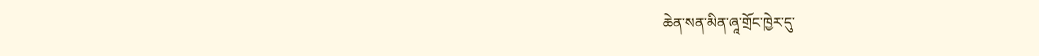ཆེན་སན་མིན་ཞཱ་གྲོང་ཁྱེར་དུ་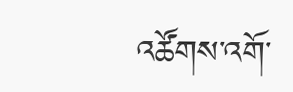འཚོགས་འགོ་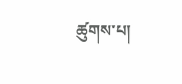ཚུགས་པ།